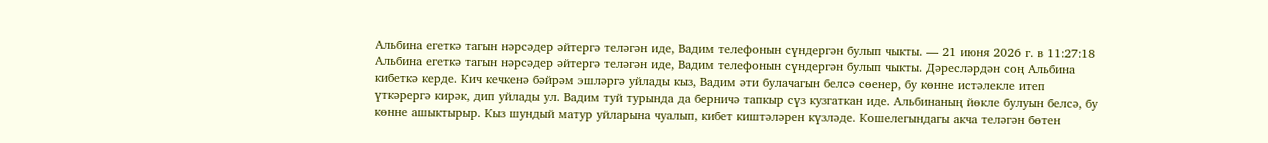Альбина егеткә тагын нәрсәдер әйтергә теләгән иде, Вадим телефонын сүндергән булып чыкты. — 21 июня 2026 г. в 11:27:18
Альбина егеткә тагын нәрсәдер әйтергә теләгән иде, Вадим телефонын сүндергән булып чыкты. Дәресләрдән соң Альбина кибеткә керде. Кич кечкенә бәйрәм эшләргә уйлады кыз, Вадим әти булачагын белсә сөенер, бу көнне истәлекле итеп үткәрергә кирәк, дип уйлады ул. Вадим туй турында да берничә тапкыр сүз кузгаткан иде. Альбинаның йөкле булуын белсә, бу көнне ашыктырыр. Кыз шундый матур уйларына чуалып, кибет киштәләрен күзләде. Кошелегындагы акча теләгән бөтен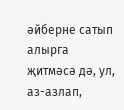әйберне сатып алырга җитмәсә дә, ул, аз-азлап,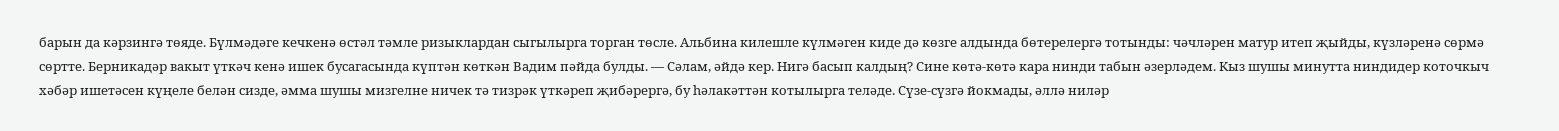барын да кәрзингә төяде. Бүлмәдәге кечкенә өстәл тәмле ризыклардан сыгылырга торган төсле. Альбина килешле күлмәген киде дә көзге алдында бөтерелергә тотынды: чәчләрен матур итеп җыйды, күзләренә сөрмә сөртте. Берникадәр вакыт үткәч кенә ишек бусагасында күптән көткән Вадим пәйда булды. — Сәлам, әйдә кер. Нигә басып калдың? Сине көтә-көтә кара нинди табын әзерләдем. Кыз шушы минутта ниндидер коточкыч хәбәр ишетәсен күңеле белән сизде, әмма шушы мизгелне ничек тә тизрәк үткәреп җибәрергә, бу һәлакәттән котылырга теләде. Сүзе-сүзгә йокмады, әллә ниләр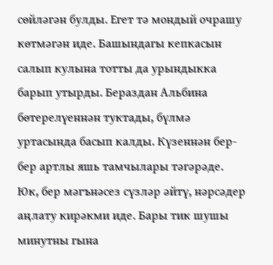сөйләгән булды. Егет тә мондый очрашу көтмәгән иде. Башындагы кепкасын салып кулына тотты да урындыкка барып утырды. Бераздан Альбина бөтерелүеннән туктады, бүлмә уртасында басып калды. Күзеннән бер-бер артлы яшь тамчылары тәгәрәде. Юк, бер мәгънәсез сүзләр әйтү, нәрсәдер аңлату кирәкми иде. Бары тик шушы минутны гына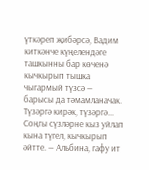үткәреп җибәрсә, Вадим киткәнче күңелендәге ташкынны бар көченә кычкырып тышка чыгармый түзсә — барысы да тәмамланачак. Түзәргә кирәк, түзәргә... Соңгы сүзләрне кыз уйлап кына түгел, кычкырып әйтте. — Альбина, гафу ит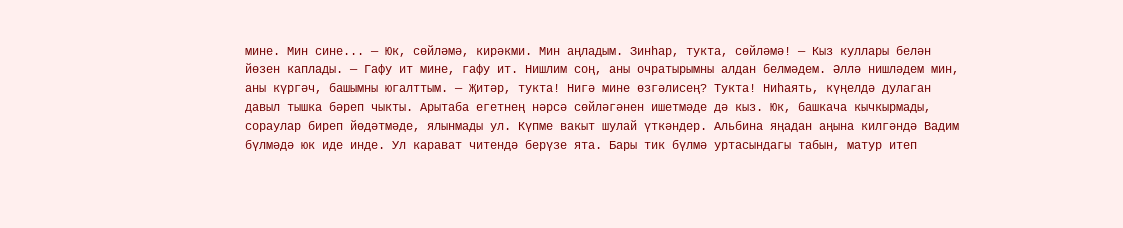мине. Мин сине... — Юк, сөйләмә, кирәкми. Мин аңладым. Зинһар, тукта, сөйләмә! — Кыз куллары белән йөзен каплады. — Гафу ит мине, гафу ит. Нишлим соң, аны очратырымны алдан белмәдем. Әллә нишләдем мин, аны күргәч, башымны югалттым. — Җитәр, тукта! Нигә мине өзгәлисең? Тукта! Ниһаять, күңелдә дулаган давыл тышка бәреп чыкты. Арытаба егетнең нәрсә сөйләгәнен ишетмәде дә кыз. Юк, башкача кычкырмады, сораулар биреп йөдәтмәде, ялынмады ул. Күпме вакыт шулай үткәндер. Альбина яңадан аңына килгәндә Вадим бүлмәдә юк иде инде. Ул карават читендә берүзе ята. Бары тик бүлмә уртасындагы табын, матур итеп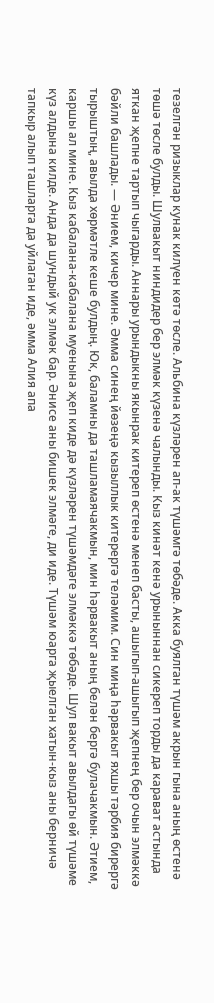тезелгән ризыклар кунак килүен көтә төсле. Альбина күзләрен ап-ак түшәмгә төбәде. Акка буялган түшәм акрын гына аның өстенә төшә төсле булды. Шулвакыт ниндидер бер элмәк күзенә чалынды. Кыз кинәт кенә урыныннан сикереп торды да карават астында яткан җепне тартып чыгарды. Аннары урындыкны якынрак китереп өстенә менеп басты, ашыгып-ашыгып җепнең бер очын элмәккә бәйли башлады. — Әнием, кичер мине. Әмма синең йөзеңә кызыллык китерергә теләмим. Син миңа һәрвакыт яхшы тәрбия бирергә тырыштың, авылда хөрмәтле кеше булдың. Юк, баламны да ташламаячакмын, мин һәрвакыт аның белән бергә булачакмын. Әтием, каршы ал мине. Кыз кабалана-кабалана муенына җеп киде дә күзләрен түшәмдәге элмәккә төбәде. Шул вакыт авылдагы өй түшәме күз алдына килде. Анда да шундый ук элмәк бар. Әнисе аны бишек элмәге, ди иде. Түшәм юарга җыелган хатын-кыз аны берничә тапкыр алып ташларга да уйлаган иде, әмма Алия апа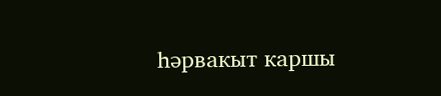һәрвакыт каршы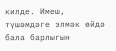килде. Имеш, түшәмдәге элмәк өйдә бала барлыгын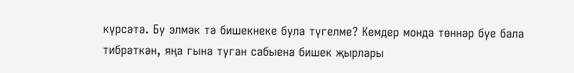күрсәтә. Бу элмәк тә бишекнеке була түгелме? Кемдер монда төннәр буе бала тибрәткән, яңа гына туган сабыена бишек җырлары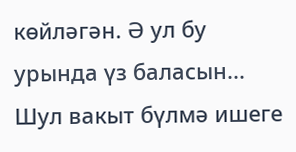көйләгән. Ә ул бу урында үз баласын... Шул вакыт бүлмә ишеге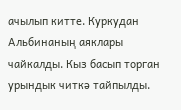ачылып китте. Куркудан Альбинаның аяклары чайкалды. Кыз басып торган урындык читкә тайпылды.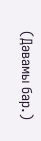(Дәвамы бар.)